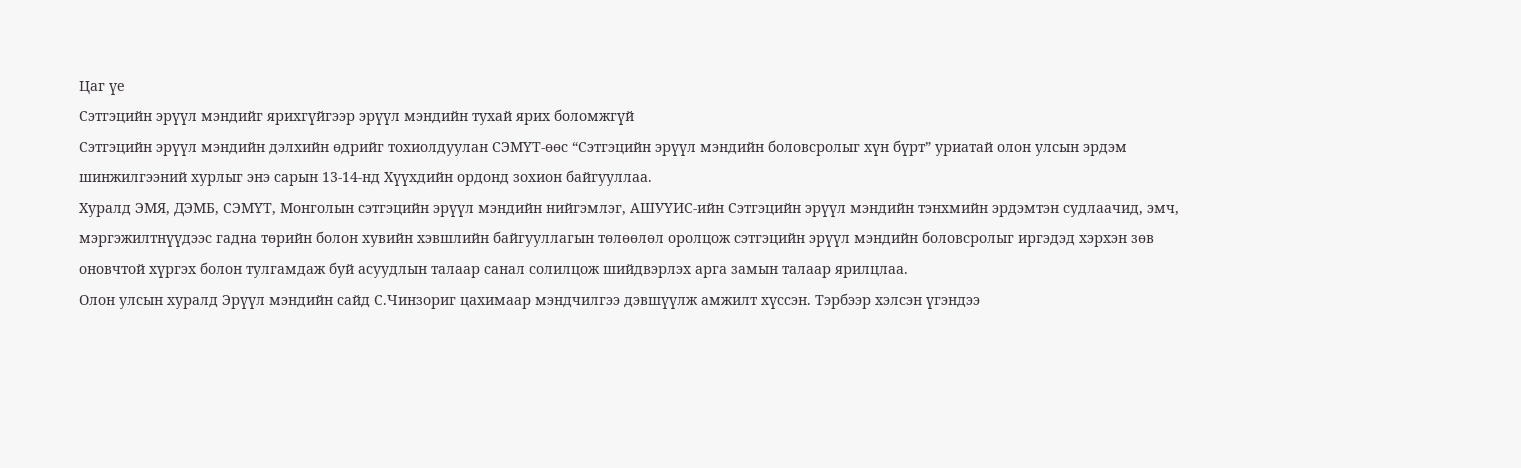Цаг үе
Сэтгэцийн эрүүл мэндийг ярихгүйгээр эрүүл мэндийн тухай ярих боломжгүй
Сэтгэцийн эрүүл мэндийн дэлхийн өдрийг тохиолдуулан СЭМҮТ-өөс “Сэтгэцийн эрүүл мэндийн боловсролыг хүн бүрт” уриатай олон улсын эрдэм шинжилгээний хурлыг энэ сарын 13-14-нд Хүүхдийн ордонд зохион байгууллаа.
Хуралд ЭМЯ, ДЭМБ, СЭМҮТ, Монголын сэтгэцийн эрүүл мэндийн нийгэмлэг, АШУҮИС-ийн Сэтгэцийн эрүүл мэндийн тэнхмийн эрдэмтэн судлаачид, эмч, мэргэжилтнүүдээс гадна төрийн болон хувийн хэвшлийн байгууллагын төлөөлөл оролцож сэтгэцийн эрүүл мэндийн боловсролыг иргэдэд хэрхэн зөв оновчтой хүргэх болон тулгамдаж буй асуудлын талаар санал солилцож шийдвэрлэх арга замын талаар ярилцлаа.
Олон улсын хуралд Эрүүл мэндийн сайд С.Чинзориг цахимаар мэндчилгээ дэвшүүлж амжилт хүссэн. Тэрбээр хэлсэн үгэндээ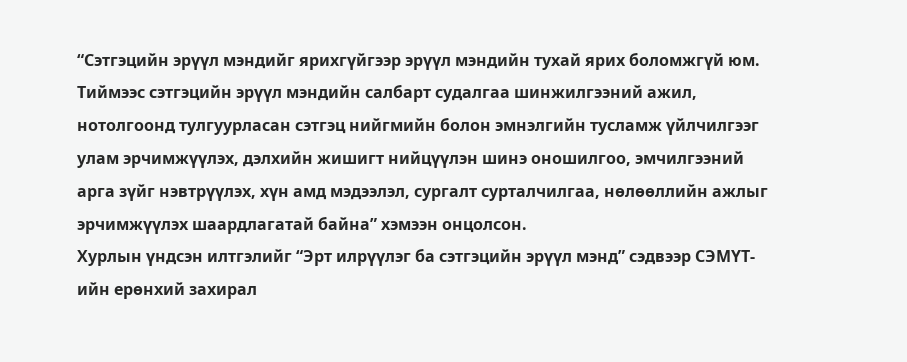“Сэтгэцийн эрүүл мэндийг ярихгүйгээр эрүүл мэндийн тухай ярих боломжгүй юм. Тиймээс сэтгэцийн эрүүл мэндийн салбарт судалгаа шинжилгээний ажил, нотолгоонд тулгуурласан сэтгэц нийгмийн болон эмнэлгийн тусламж үйлчилгээг улам эрчимжүүлэх, дэлхийн жишигт нийцүүлэн шинэ оношилгоо, эмчилгээний арга зүйг нэвтрүүлэх, хүн амд мэдээлэл, сургалт сурталчилгаа, нөлөөллийн ажлыг эрчимжүүлэх шаардлагатай байна” хэмээн онцолсон.
Хурлын үндсэн илтгэлийг “Эрт илрүүлэг ба сэтгэцийн эрүүл мэнд” сэдвээр СЭМҮТ-ийн ерөнхий захирал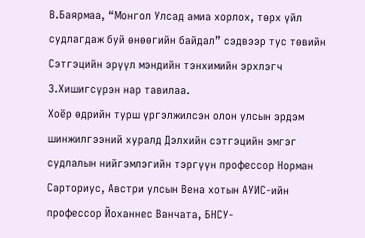В.Баярмаа, “Монгол Улсад амиа хорлох, төрх үйл судлагдаж буй өнөөгийн байдал” сэдвээр тус төвийн Сэтгэцийн эрүүл мэндийн тэнхимийн эрхлэгч З.Хишигсүрэн нар тавилаа.
Хоёр өдрийн турш үргэлжилсэн олон улсын эрдэм шинжилгээний хуралд Дэлхийн сэтгэцийн эмгэг судлалын нийгэмлэгийн тэргүүн профессор Норман Сарториус, Австри улсын Вена хотын АУИС-ийн профессор Йоханнес Ванчата, БНСУ-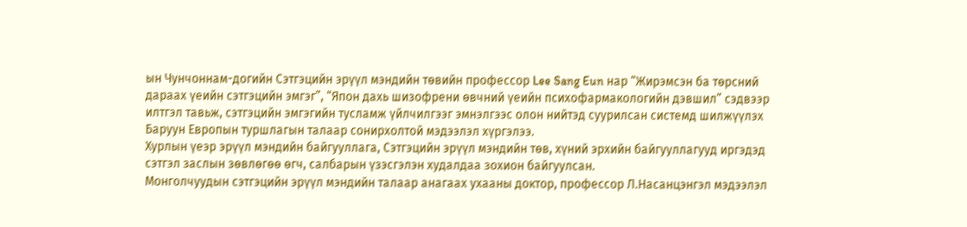ын Чунчоннам-догийн Сэтгэцийн эрүүл мэндийн төвийн профессор Lee Sang Eun нар “Жирэмсэн ба төрсний дараах үеийн сэтгэцийн эмгэг”, “Япон дахь шизофрени өвчний үеийн психофармакологийн дэвшил” сэдвээр илтгэл тавьж, сэтгэцийн эмгэгийн тусламж үйлчилгээг эмнэлгээс олон нийтэд суурилсан системд шилжүүлэх Баруун Европын туршлагын талаар сонирхолтой мэдээлэл хүргэлээ.
Хурлын үеэр эрүүл мэндийн байгууллага, Сэтгэцийн эрүүл мэндийн төв, хүний эрхийн байгууллагууд иргэдэд сэтгэл заслын зөвлөгөө өгч, салбарын үзэсгэлэн худалдаа зохион байгуулсан.
Монголчуудын сэтгэцийн эрүүл мэндийн талаар анагаах ухааны доктор, профессор Л.Насанцэнгэл мэдээлэл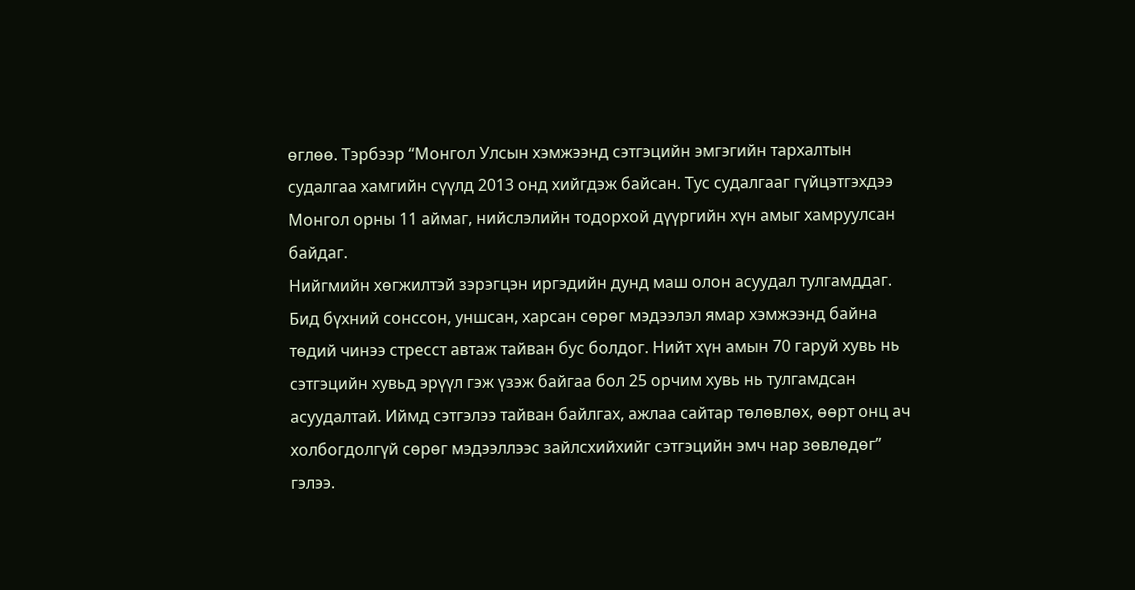өглөө. Тэрбээр “Монгол Улсын хэмжээнд сэтгэцийн эмгэгийн тархалтын судалгаа хамгийн сүүлд 2013 онд хийгдэж байсан. Тус судалгааг гүйцэтгэхдээ Монгол орны 11 аймаг, нийслэлийн тодорхой дүүргийн хүн амыг хамруулсан байдаг.
Нийгмийн хөгжилтэй зэрэгцэн иргэдийн дунд маш олон асуудал тулгамддаг. Бид бүхний сонссон, уншсан, харсан сөрөг мэдээлэл ямар хэмжээнд байна төдий чинээ стресст автаж тайван бус болдог. Нийт хүн амын 70 гаруй хувь нь сэтгэцийн хувьд эрүүл гэж үзэж байгаа бол 25 орчим хувь нь тулгамдсан асуудалтай. Иймд сэтгэлээ тайван байлгах, ажлаа сайтар төлөвлөх, өөрт онц ач холбогдолгүй сөрөг мэдээллээс зайлсхийхийг сэтгэцийн эмч нар зөвлөдөг” гэлээ.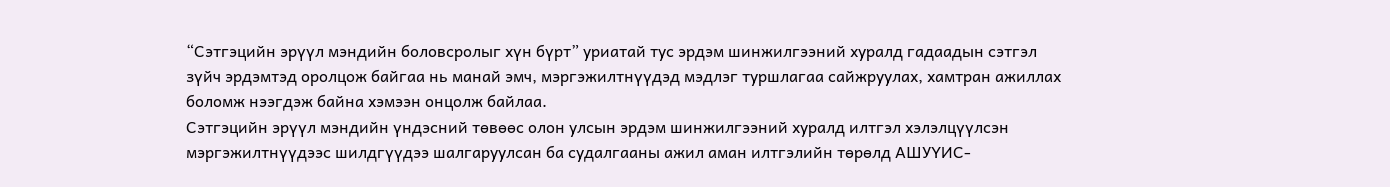“Сэтгэцийн эрүүл мэндийн боловсролыг хүн бүрт” уриатай тус эрдэм шинжилгээний хуралд гадаадын сэтгэл зүйч эрдэмтэд оролцож байгаа нь манай эмч, мэргэжилтнүүдэд мэдлэг туршлагаа сайжруулах, хамтран ажиллах боломж нээгдэж байна хэмээн онцолж байлаа.
Сэтгэцийн эрүүл мэндийн үндэсний төвөөс олон улсын эрдэм шинжилгээний хуралд илтгэл хэлэлцүүлсэн мэргэжилтнүүдээс шилдгүүдээ шалгаруулсан ба судалгааны ажил аман илтгэлийн төрөлд АШУҮИС-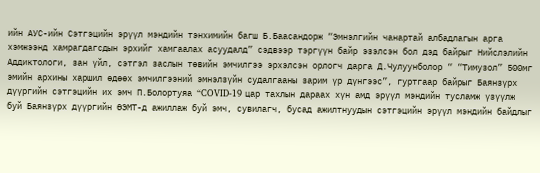ийн АУС-ийн Сэтгэцийн эрүүл мэндийн тэнхимийн багш Б.Баасандорж “Эмнэлгийн чанартай албадлагын арга хэмжээнд хамрагдагсдын эрхийг хамгаалах асуудалд” сэдвээр тэргүүн байр эзэлсэн бол дэд байрыг Нийслэлийн Аддиктологи, зан үйл, сэтгэл заслын төвийн эмчилгээ эрхэлсэн орлогч дарга Д.Чулуунболор “ “Тимузол” 500мг эмийн архины харшил өдөөх эмчилгээний эмнэлзүйн судалгааны зарим үр дүнгээс”, гуртгаар байрыг Баянзүрх дүүргийн сэтгэцийн их эмч П.Болортуяа “COVID-19 цар тахлын дараах хүн амд эрүүл мэндийн тусламж үзүүлж буй Баянзүрх дүүргийн ӨЭМТ-д ажиллаж буй эмч, сувилагч, бусад ажилтнуудын сэтгэцийн эрүүл мэндийн байдлыг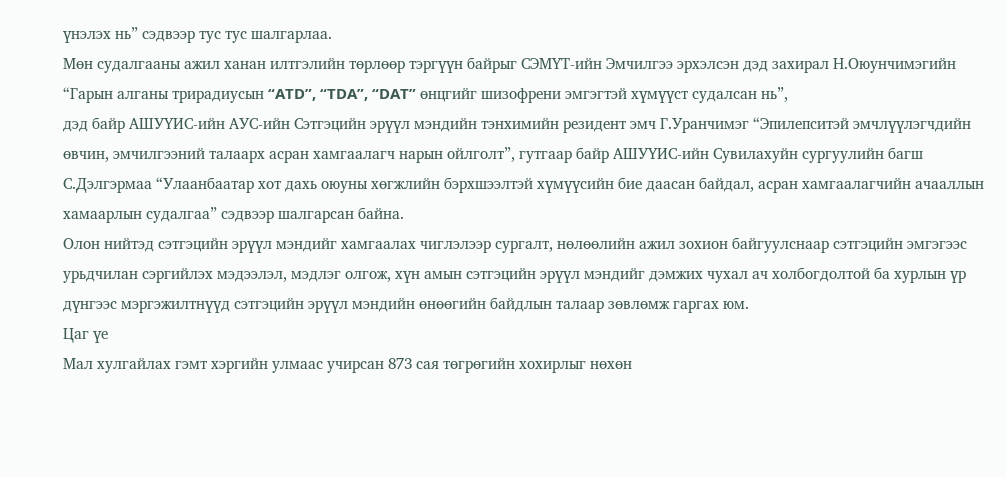үнэлэх нь” сэдвээр тус тус шалгарлаа.
Мөн судалгааны ажил ханан илтгэлийн төрлөөр тэргүүн байрыг СЭМҮТ-ийн Эмчилгээ эрхэлсэн дэд захирал Н.Оюунчимэгийн “Гарын алганы трирадиусын “ATD”, “TDA”, “DAT” өнцгийг шизофрени эмгэгтэй хүмүүст судалсан нь”,
дэд байр АШУҮИС-ийн АУС-ийн Сэтгэцийн эрүүл мэндийн тэнхимийн резидент эмч Г.Уранчимэг “Эпилепситэй эмчлүүлэгчдийн өвчин, эмчилгээний талаарх асран хамгаалагч нарын ойлголт”, гутгаар байр АШУҮИС-ийн Сувилахуйн сургуулийн багш С.Дэлгэрмаа “Улаанбаатар хот дахь оюуны хөгжлийн бэрхшээлтэй хүмүүсийн бие даасан байдал, асран хамгаалагчийн ачааллын хамаарлын судалгаа” сэдвээр шалгарсан байна.
Олон нийтэд сэтгэцийн эрүүл мэндийг хамгаалах чиглэлээр сургалт, нөлөөлийн ажил зохион байгуулснаар сэтгэцийн эмгэгээс урьдчилан сэргийлэх мэдээлэл, мэдлэг олгож, хүн амын сэтгэцийн эрүүл мэндийг дэмжих чухал ач холбогдолтой ба хурлын үр дүнгээс мэргэжилтнүүд сэтгэцийн эрүүл мэндийн өнөөгийн байдлын талаар зөвлөмж гаргах юм.
Цаг үе
Мал хулгайлах гэмт хэргийн улмаас учирсан 873 сая төгрөгийн хохирлыг нөхөн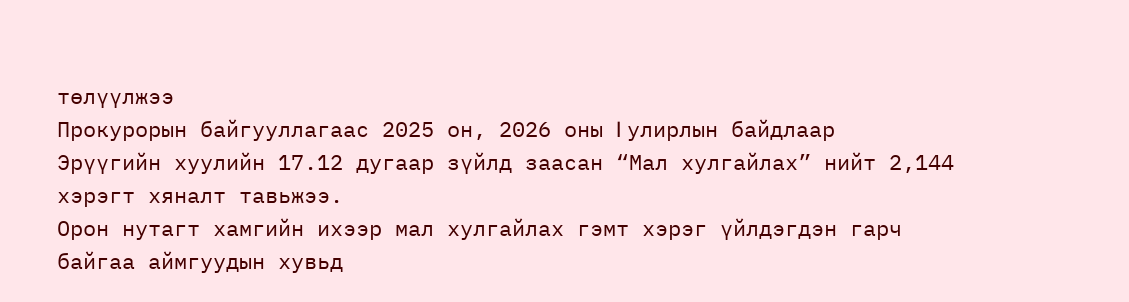төлүүлжээ
Прокурорын байгууллагаас 2025 он, 2026 оны I улирлын байдлаар Эрүүгийн хуулийн 17.12 дугаар зүйлд заасан “Мал хулгайлах” нийт 2,144 хэрэгт хяналт тавьжээ.
Орон нутагт хамгийн ихээр мал хулгайлах гэмт хэрэг үйлдэгдэн гарч байгаа аймгуудын хувьд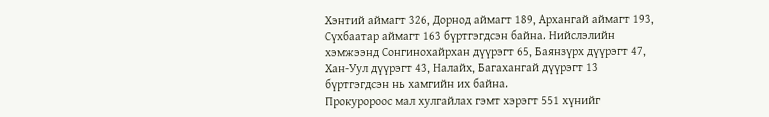Хэнтий аймагт 326, Дорнод аймагт 189, Архангай аймагт 193, Сүхбаатар аймагт 163 бүртгэгдсэн байна. Нийслэлийн хэмжээнд Сонгинохайрхан дүүрэгт 65, Баянзүрх дүүрэгт 47, Хан-Уул дүүрэгт 43, Налайх, Багахангай дүүрэгт 13 бүртгэгдсэн нь хамгийн их байна.
Прокуророос мал хулгайлах гэмт хэрэгт 551 хүнийг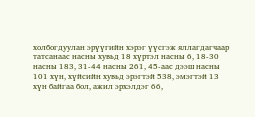холбогдуулан эрүүгийн хэрэг үүсгэж яллагдагчаар татсанаас насны хувьд 18 хүртэл насны 6, 18-30 насны 183, 31-44 насны 261, 45-аас дээш насны 101 хүн, хүйсийн хувьд эрэгтэй 538, эмэгтэй 13 хүн байгаа бол, ажил эрхэлдэг 66,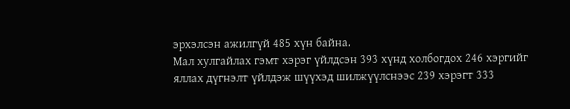эрхэлсэн ажилгүй 485 хүн байна.
Мал хулгайлах гэмт хэрэг үйлдсэн 393 хүнд холбогдох 246 хэргийг яллах дүгнэлт үйлдэж шүүхэд шилжүүлснээс 239 хэрэгт 333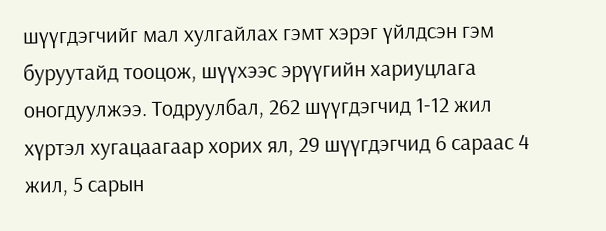шүүгдэгчийг мал хулгайлах гэмт хэрэг үйлдсэн гэм буруутайд тооцож, шүүхээс эрүүгийн хариуцлага оногдуулжээ. Тодруулбал, 262 шүүгдэгчид 1-12 жил хүртэл хугацаагаар хорих ял, 29 шүүгдэгчид 6 сараас 4 жил, 5 сарын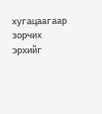хугацаагаар зорчих эрхийг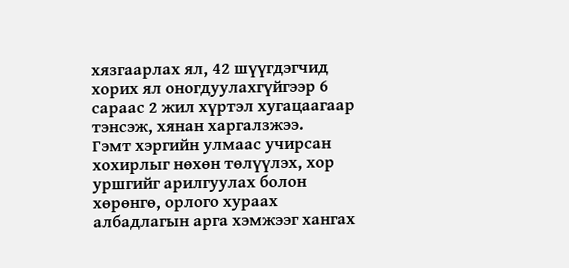хязгаарлах ял, 42 шүүгдэгчид хорих ял оногдуулахгүйгээр 6 сараас 2 жил хүртэл хугацаагаар тэнсэж, хянан харгалзжээ.
Гэмт хэргийн улмаас учирсан хохирлыг нөхөн төлүүлэх, хор уршгийг арилгуулах болон хөрөнгө, орлого хураах албадлагын арга хэмжээг хангах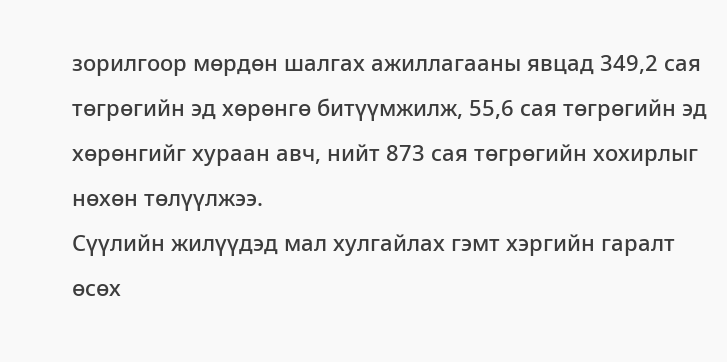зорилгоор мөрдөн шалгах ажиллагааны явцад 349,2 сая төгрөгийн эд хөрөнгө битүүмжилж, 55,6 сая төгрөгийн эд хөрөнгийг хураан авч, нийт 873 сая төгрөгийн хохирлыг нөхөн төлүүлжээ.
Сүүлийн жилүүдэд мал хулгайлах гэмт хэргийн гаралт өсөх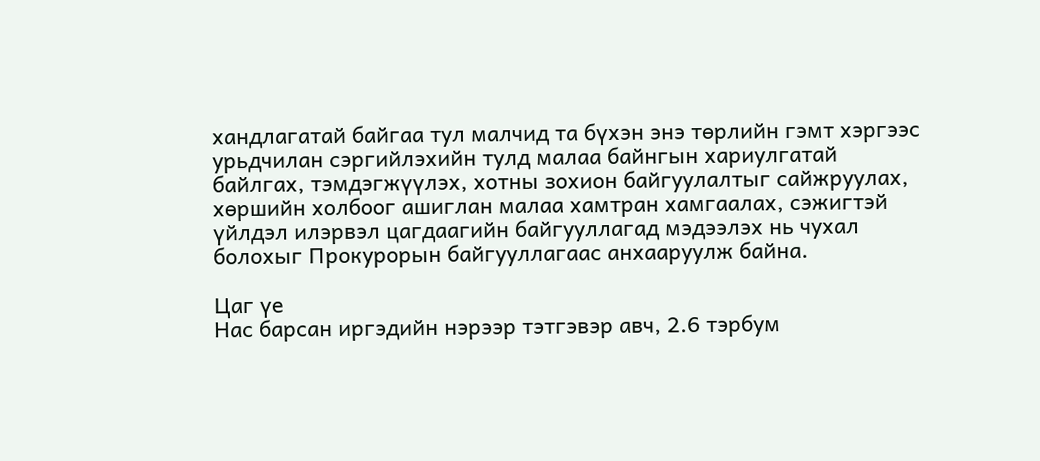хандлагатай байгаа тул малчид та бүхэн энэ төрлийн гэмт хэргээс урьдчилан сэргийлэхийн тулд малаа байнгын хариулгатай байлгах, тэмдэгжүүлэх, хотны зохион байгуулалтыг сайжруулах, хөршийн холбоог ашиглан малаа хамтран хамгаалах, сэжигтэй үйлдэл илэрвэл цагдаагийн байгууллагад мэдээлэх нь чухал болохыг Прокурорын байгууллагаас анхааруулж байна.

Цаг үе
Нас барсан иргэдийн нэрээр тэтгэвэр авч, 2.6 тэрбум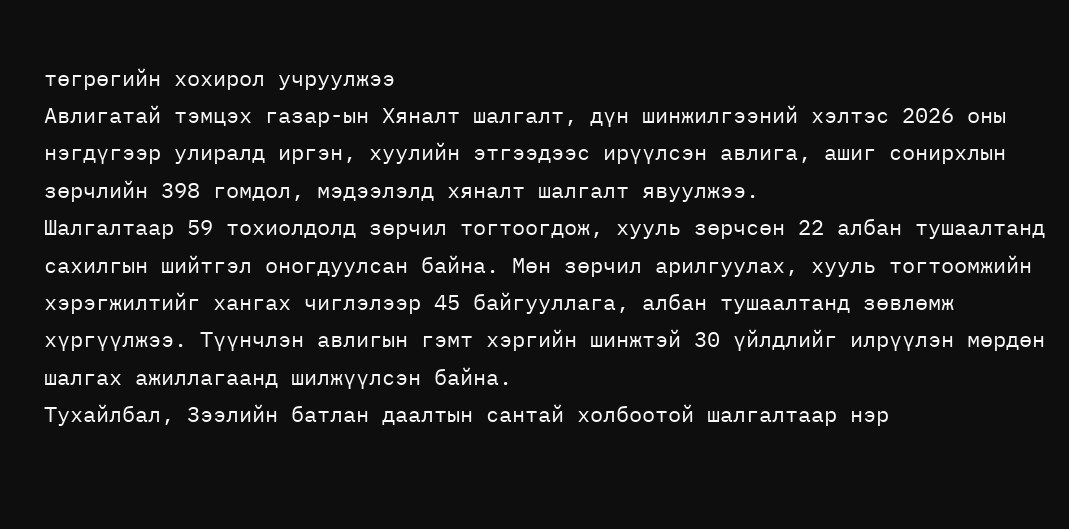төгрөгийн хохирол учруулжээ
Авлигатай тэмцэх газар-ын Хяналт шалгалт, дүн шинжилгээний хэлтэс 2026 оны нэгдүгээр улиралд иргэн, хуулийн этгээдээс ирүүлсэн авлига, ашиг сонирхлын зөрчлийн 398 гомдол, мэдээлэлд хяналт шалгалт явуулжээ.
Шалгалтаар 59 тохиолдолд зөрчил тогтоогдож, хууль зөрчсөн 22 албан тушаалтанд сахилгын шийтгэл оногдуулсан байна. Мөн зөрчил арилгуулах, хууль тогтоомжийн хэрэгжилтийг хангах чиглэлээр 45 байгууллага, албан тушаалтанд зөвлөмж хүргүүлжээ. Түүнчлэн авлигын гэмт хэргийн шинжтэй 30 үйлдлийг илрүүлэн мөрдөн шалгах ажиллагаанд шилжүүлсэн байна.
Тухайлбал, Зээлийн батлан даалтын сантай холбоотой шалгалтаар нэр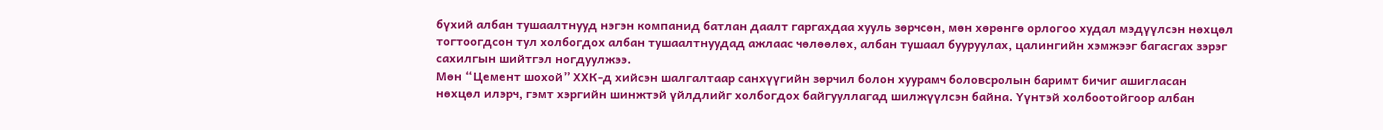бүхий албан тушаалтнууд нэгэн компанид батлан даалт гаргахдаа хууль зөрчсөн, мөн хөрөнгө орлогоо худал мэдүүлсэн нөхцөл тогтоогдсон тул холбогдох албан тушаалтнуудад ажлаас чөлөөлөх, албан тушаал бууруулах, цалингийн хэмжээг багасгах зэрэг сахилгын шийтгэл ногдуулжээ.
Мөн “Цемент шохой” ХХК-д хийсэн шалгалтаар санхүүгийн зөрчил болон хуурамч боловсролын баримт бичиг ашигласан нөхцөл илэрч, гэмт хэргийн шинжтэй үйлдлийг холбогдох байгууллагад шилжүүлсэн байна. Үүнтэй холбоотойгоор албан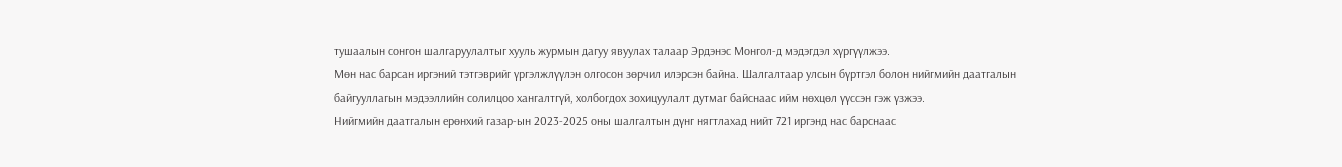тушаалын сонгон шалгаруулалтыг хууль журмын дагуу явуулах талаар Эрдэнэс Монгол-д мэдэгдэл хүргүүлжээ.
Мөн нас барсан иргэний тэтгэврийг үргэлжлүүлэн олгосон зөрчил илэрсэн байна. Шалгалтаар улсын бүртгэл болон нийгмийн даатгалын байгууллагын мэдээллийн солилцоо хангалтгүй, холбогдох зохицуулалт дутмаг байснаас ийм нөхцөл үүссэн гэж үзжээ.
Нийгмийн даатгалын ерөнхий газар-ын 2023-2025 оны шалгалтын дүнг нягтлахад нийт 721 иргэнд нас барснаас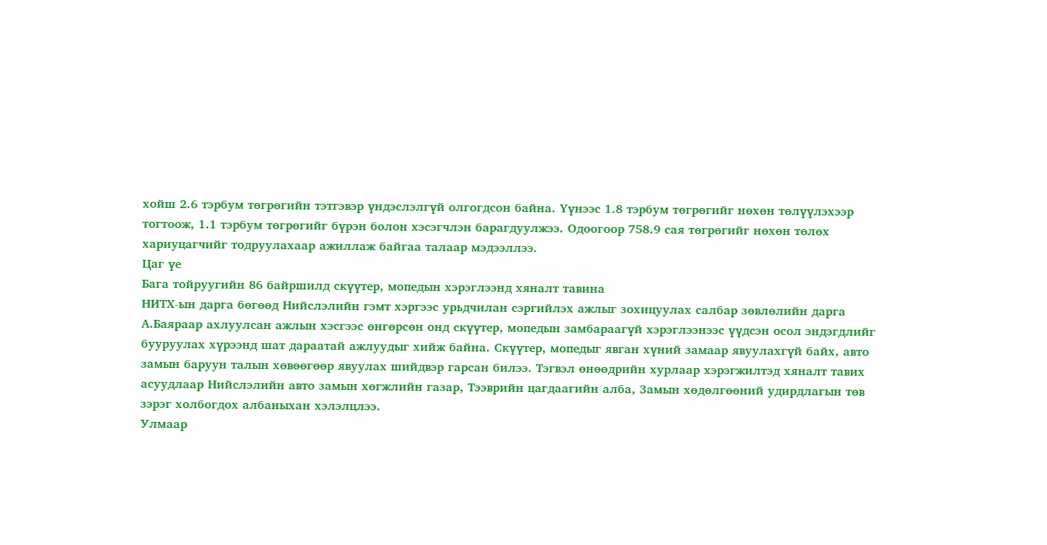хойш 2.6 тэрбум төгрөгийн тэтгэвэр үндэслэлгүй олгогдсон байна. Үүнээс 1.8 тэрбум төгрөгийг нөхөн төлүүлэхээр тогтоож, 1.1 тэрбум төгрөгийг бүрэн болон хэсэгчлэн барагдуулжээ. Одоогоор 758.9 сая төгрөгийг нөхөн төлөх хариуцагчийг тодруулахаар ажиллаж байгаа талаар мэдээллээ.
Цаг үе
Бага тойруугийн 86 байршилд скүүтер, мопедын хэрэглээнд хяналт тавина
НИТХ-ын дарга бөгөөд Нийслэлийн гэмт хэргээс урьдчилан сэргийлэх ажлыг зохицуулах салбар зөвлөлийн дарга А.Баяраар ахлуулсан ажлын хэсгээс өнгөрсөн онд скүүтер, мопедын замбараагүй хэрэглээнээс үүдсэн осол эндэгдлийг бууруулах хүрээнд шат дараатай ажлуудыг хийж байна. Скүүтер, мопедыг явган хүний замаар явуулахгүй байх, авто замын баруун талын хөвөөгөөр явуулах шийдвэр гарсан билээ. Тэгвэл өнөөдрийн хурлаар хэрэгжилтэд хяналт тавих асуудлаар Нийслэлийн авто замын хөгжлийн газар, Тээврийн цагдаагийн алба, Замын хөдөлгөөний удирдлагын төв зэрэг холбогдох албаныхан хэлэлцлээ.
Улмаар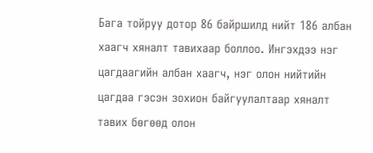Бага тойруу дотор 86 байршилд нийт 186 албан хаагч хяналт тавихаар боллоо. Ингэхдээ нэг цагдаагийн албан хаагч, нэг олон нийтийн цагдаа гэсэн зохион байгуулалтаар хяналт тавих бөгөөд олон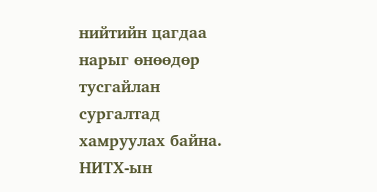нийтийн цагдаа нарыг өнөөдөр тусгайлан сургалтад хамруулах байна.
НИТХ-ын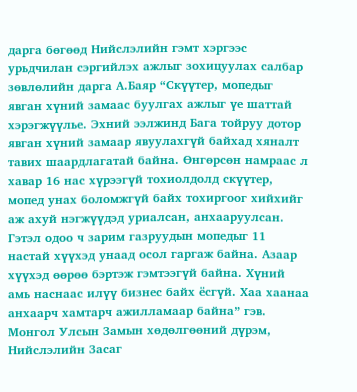дарга бөгөөд Нийслэлийн гэмт хэргээс урьдчилан сэргийлэх ажлыг зохицуулах салбар зөвлөлийн дарга А.Баяр “Скүүтер, мопедыг явган хүний замаас буулгах ажлыг үе шаттай хэрэгжүүлье. Эхний ээлжинд Бага тойруу дотор явган хүний замаар явуулахгүй байхад хяналт тавих шаардлагатай байна. Өнгөрсөн намраас л хавар 16 нас хүрээгүй тохиолдолд скүүтер, мопед унах боломжгүй байх тохиргоог хийхийг аж ахуй нэгжүүдэд уриалсан, анхааруулсан. Гэтэл одоо ч зарим газруудын мопедыг 11 настай хүүхэд унаад осол гаргаж байна. Азаар хүүхэд өөрөө бэртэж гэмтээгүй байна. Хүний амь наснаас илүү бизнес байх ёсгүй. Хаа хаанаа анхаарч хамтарч ажилламаар байна” гэв.
Монгол Улсын Замын хөдөлгөөний дүрэм, Нийслэлийн Засаг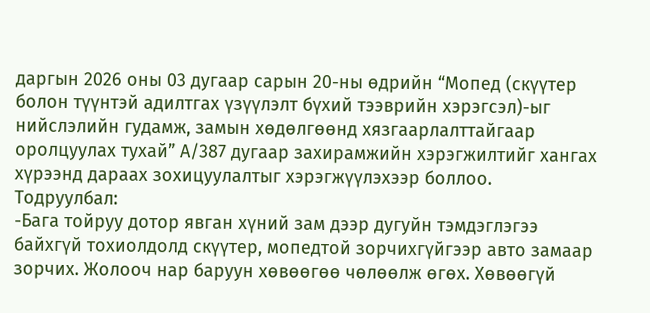даргын 2026 оны 03 дугаар сарын 20-ны өдрийн “Мопед (скүүтер болон түүнтэй адилтгах үзүүлэлт бүхий тээврийн хэрэгсэл)-ыг нийслэлийн гудамж, замын хөдөлгөөнд хязгаарлалттайгаар оролцуулах тухай” А/387 дугаар захирамжийн хэрэгжилтийг хангах хүрээнд дараах зохицуулалтыг хэрэгжүүлэхээр боллоо.
Тодруулбал:
-Бага тойруу дотор явган хүний зам дээр дугуйн тэмдэглэгээ байхгүй тохиолдолд скүүтер, мопедтой зорчихгүйгээр авто замаар зорчих. Жолооч нар баруун хөвөөгөө чөлөөлж өгөх. Хөвөөгүй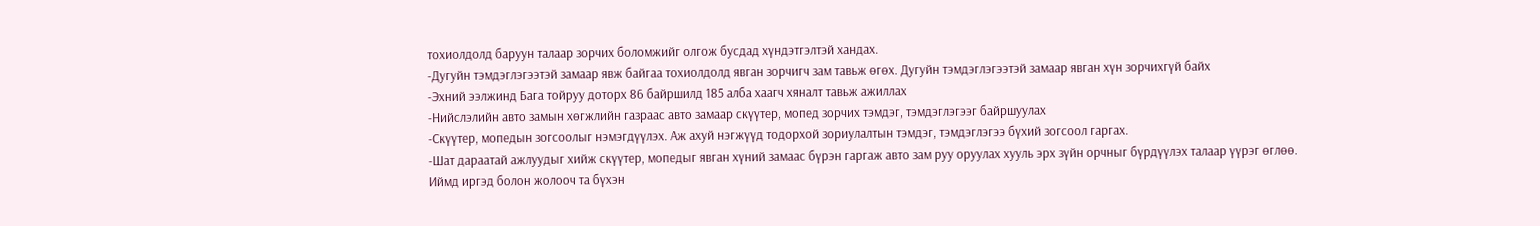тохиолдолд баруун талаар зорчих боломжийг олгож бусдад хүндэтгэлтэй хандах.
-Дугуйн тэмдэглэгээтэй замаар явж байгаа тохиолдолд явган зорчигч зам тавьж өгөх. Дугуйн тэмдэглэгээтэй замаар явган хүн зорчихгүй байх
-Эхний ээлжинд Бага тойруу доторх 86 байршилд 185 алба хаагч хяналт тавьж ажиллах
-Нийслэлийн авто замын хөгжлийн газраас авто замаар скүүтер, мопед зорчих тэмдэг, тэмдэглэгээг байршуулах
-Скүүтер, мопедын зогсоолыг нэмэгдүүлэх. Аж ахуй нэгжүүд тодорхой зориулалтын тэмдэг, тэмдэглэгээ бүхий зогсоол гаргах.
-Шат дараатай ажлуудыг хийж скүүтер, мопедыг явган хүний замаас бүрэн гаргаж авто зам руу оруулах хууль эрх зүйн орчныг бүрдүүлэх талаар үүрэг өглөө.
Иймд иргэд болон жолооч та бүхэн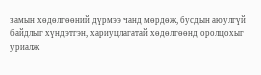замын хөдөлгөөний дүрмээ чанд мөрдөж, бусдын аюулгүй байдлыг хүндэтгэн, хариуцлагатай хөдөлгөөнд оролцохыг уриалж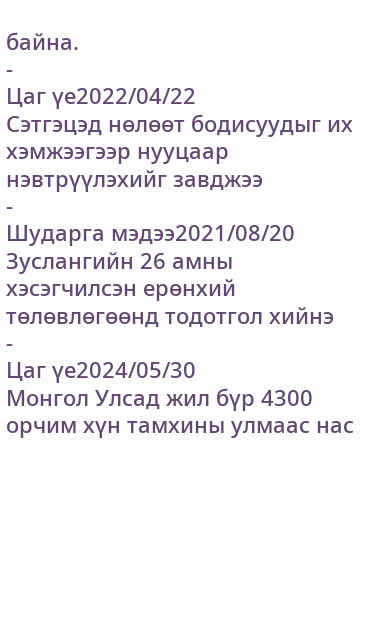байна.
-
Цаг үе2022/04/22
Сэтгэцэд нөлөөт бодисуудыг их хэмжээгээр нууцаар нэвтрүүлэхийг завджээ
-
Шударга мэдээ2021/08/20
Зуслангийн 26 амны хэсэгчилсэн ерөнхий төлөвлөгөөнд тодотгол хийнэ
-
Цаг үе2024/05/30
Монгол Улсад жил бүр 4300 орчим хүн тамхины улмаас нас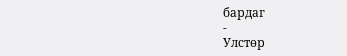бардаг
-
Улстөр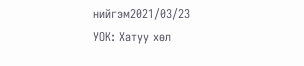нийгэм2021/03/23
УОК: Хатуу хөл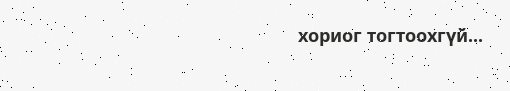хориог тогтоохгүй...